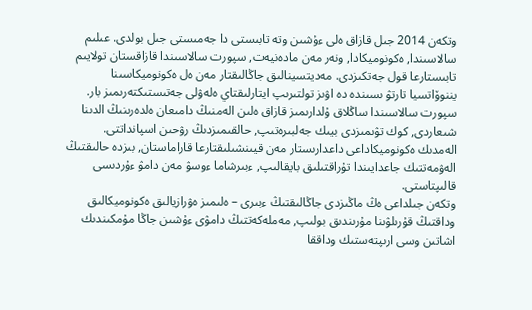وتكەن 2014 جىل قازاق ەلى ءۇشىن وتە تابىستى دا جەمىستى جىل بولدى. عىلىم سالاسىندا, ەكونوميكادا, ونەر مەن مادەنيەت, سپورت سالاسىندا قازاقستان تولايىم تابىستارعا قول جەتكىزدى. مەديتسينالىق جاڭالىقتار مەن ەل ەكونوميكاسىنا يننوۆاتسيا تارتۋ ىسىندە دە اۋىز تولتىرىپ ايتارلىقتاي ەلەۋلى جەتىستىكتەرىمىز بار. سپورت سالاسىندا ساڭلاق ۇلدارىمىز قازاق ەلىن الەمنىڭ دامىعان ەلدەرىنىڭ الدىنا شىعاردى, كوك تۋىمىزدى بيىك جەلبىرەتىپ, حالقىمىزدىڭ رۋحىن اسپانداتتى. الەمدىك ەكونوميكاداعى داعدارىستار مەن قيىنشىلىقتارعا قاراماستان, بىزدە حالىقتىڭ الەۋمەتتىك جاعدايىندا تۇراقتىلىق بايقالىپ, ءبىرشاما ءوسۋ مەن دامۋ ءۇردىسى قالىپتاستى.
وتكەن جىلداعى ەڭ ماڭىزدى جاڭالىقتىڭ ءبىرى – ەلىمىز ەۋرازيالىق ەكونوميكالىق وداقتىڭ قۇرىلۋىنا مۇرىندىق بولىپ, مەملەكەتتىڭ دامۋى ءۇشىن جاڭا مۇمكىندىك اشاتىن وسى ارىپتەستىك وداققا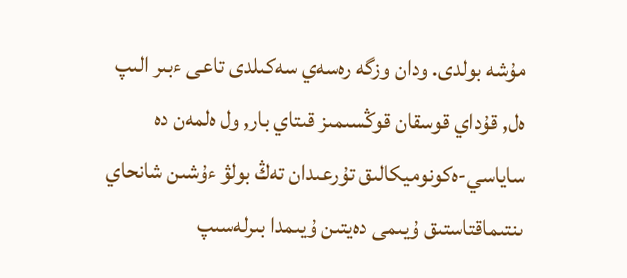مۇشە بولدى. ودان وزگە رەسەي سەكىلدى تاعى ءبىر الىپ ەل, قۇداي قوسقان قوڭسىمىز قىتاي بار, ول ەلمەن دە ساياسي-ەكونوميكالىق تۇرعىدان تەڭ بولۋ ءۇشىن شانحاي ىنتىماقتاستىق ۇيىمى دەيتىن ۇيىمدا بىرلەسىپ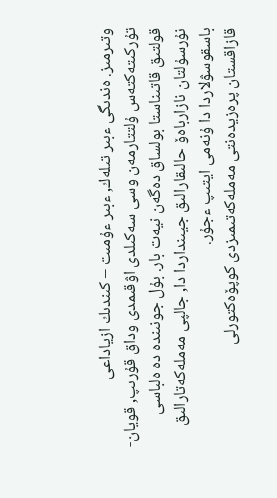وتىرمىز. ەندىگى ءبىر تىلەك, ءبىر ءۇمىت – كىندىك ازياداعى تۇركىتەكتەس ۇلتتارمەن وسى سەكىلدى اۋقىمدى وداق قۇرىپ, قويان-قولتىق قاتىناستا بولساق دەگەن نيەت بار. بۇل جونىندە دە ەلباسى نۇرسۇلتان نازارباەۆ حالىقارالىق جيىنداردا دا, جالپى مەملەكەتارالىق باسقوسۋلاردا دا ۇنەمى ايتىپ ءجۇر.
قازاقستان پرەزيدەنتى مەملەكەتىمىزدى كوپۆەكتورلى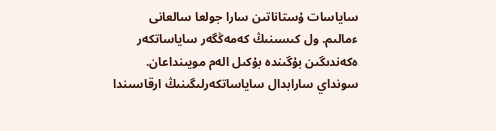ساياسات ۇستاناتىن سارا جولعا سالعانى ءمالىم. ول كىسىنىڭ كەمەڭگەر ساياساتكەر ەكەندىگىن بۇگىندە بۇكىل الەم مويىنداعان. سونداي سارابدال ساياساتكەرلىگىنىڭ ارقاسىندا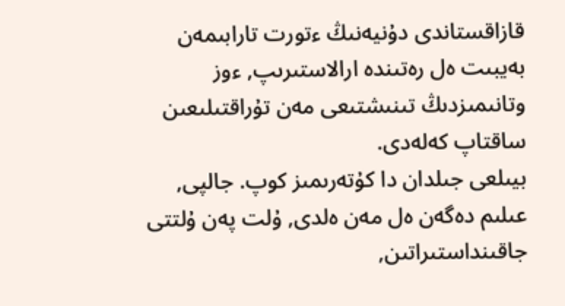قازاقستاندى دۇنيەنىڭ ءتورت تارابىمەن بەيبىت ەل رەتىندە ارالاستىرىپ, ءوز وتانىمىزدىڭ تىنىشتىعى مەن تۇراقتىلىعىن ساقتاپ كەلەدى.
بيىلعى جىلدان دا كۇتەرىمىز كوپ. جالپى, عىلىم دەگەن ەل مەن ەلدى, ۇلت پەن ۇلتتى جاقىنداستىراتىن,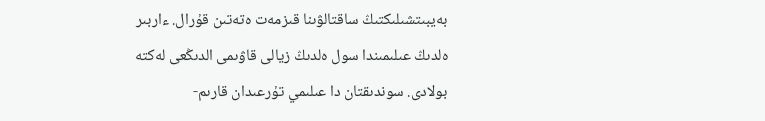بەيبىتشىلىكتىڭ ساقتالۋىنا قىزمەت ەتەتىن قۇرال. ءاربىر ەلدىڭ عىلىمىندا سول ەلدىڭ زيالى قاۋىمى الدىڭعى لەكتە بولادى. سوندىقتان دا عىلىمي تۇرعىدان قارىم-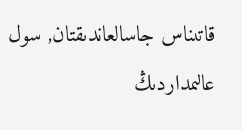قاتىناس جاسالعاندىقتان, سول عالىمداردىڭ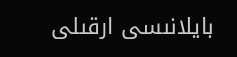بايلانىسى ارقىلى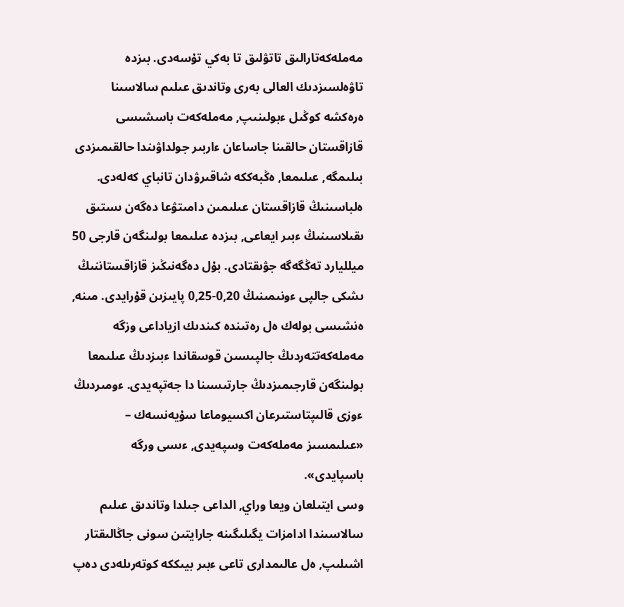مەملەكەتارالىق تاتۋلىق تا بەكي تۇسەدى. بىزدە تاۋەلسىزدىك العالى بەرى وتاندىق عىلىم سالاسىنا ەرەكشە كوڭىل ءبولىنىپ, مەملەكەت باسشىسى قازاقستان حالقىنا جاساعان ءاربىر جولداۋىندا حالقىمىزدى بىلىمگە, عىلىمعا, ەڭبەككە شاقىرۋدان تانباي كەلەدى.
ەلباسىنىڭ قازاقستان عىلىمىن دامىتۋعا دەگەن ىستىق ىقىلاسىنىڭ ءبىر ايعاعى, بىزدە عىلىمعا بولىنگەن قارجى 50 ميلليارد تەڭگەگە جۋىقتادى. بۇل دەگەنىڭىز قازاقستاننىڭ ىشكى جالپى ءونىمىنىڭ 0,20-0,25 پايىزىن قۇرايدى. مىنە, ەنشىسى بولەك ەل رەتىندە كىندىك ازياداعى وزگە مەملەكەتتەردىڭ جالپىسىن قوسقاندا ءبىزدىڭ عىلىمعا بولىنگەن قارجىمىزدىڭ جارتىسىنا دا جەتپەيدى. ءومىردىڭ ءوزى قالىپتاستىرعان اكسيوماعا سۇيەنسەك – «عىلىمسىز مەملەكەت وسپەيدى, ءىسى ورگە باسپايدى».
وسى ايتىلعان ويعا وراي, الداعى جىلدا وتاندىق عىلىم سالاسىندا ادامزات يگىلىگىنە جارايتىن سونى جاڭالىقتار اشىلىپ, ەل عالىمدارى تاعى ءبىر بيىككە كوتەرىلەدى دەپ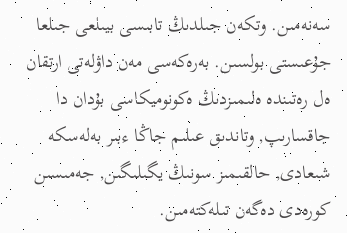سەنەمىن. وتكەن جىلدىڭ تابىسى بيىلعى جىلعا جۇعىستى بولسىن. بەرەكەسى مەن داۋلەتى ارتقان ەل رەتىندە ەلىمىزدىڭ ەكونوميكاسى بۇدان دا جاقسارىپ, وتاندىق عىلىم جاڭا ءبىر بەلەسكە شىعادى, حالقىمىز سونىڭ يگىلىگىن, جەمىسىن كورەدى دەگەن تىلەكتەمىن.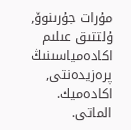مۇرات جۇرىنوۆ,
ۇلتتىق عىلىم اكادەمياسىنىڭ
پرەزيدەنتى, اكادەميك.
الماتى.